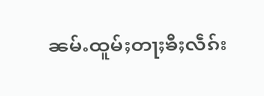ၼမ်ႉထူမ်ႈတႃႈၶီႈလဵၵ်း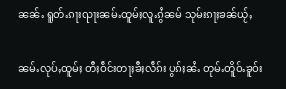ၼၼ်ႉ ရူတ်ႉၵႃးၺႃးၼမ်ႉထူမ်ႈလူႉၵွႆၼမ် သုမ်းၵႃႈၶၼ်ယႂ်ႇ

ၼမ်ႉလုပ်ႇထူမ်ႈ တီႈဝဵင်းတႃႈၶီႈလဵၵ်း ပွၵ်ႈၼႆႉ တုမ်ႉတိူဝ်ႉၶူဝ်း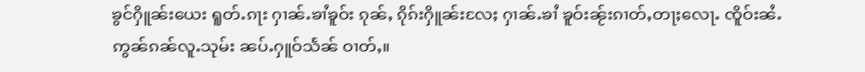ၶွင်ႁိူၼ်းယေး ရူတ်ႉၵႃး ႁၢၼ်ႉၶၢႆၶူဝ်း ၵုၼ်ႇ ၵိုၵ်းႁိူၼ်းလႄႈ ႁၢၼ်ႉၶၢႆ ၶူဝ်းၼႂ်းၵၢတ်ႇတႃႈလေႃႉ ၸိူဝ်းၼႆႉ ဢွၼ်ၵၼ်လူႉသုမ်း ၼပ်ႉႁူဝ်သႅၼ် ဝၢတ်ႇ။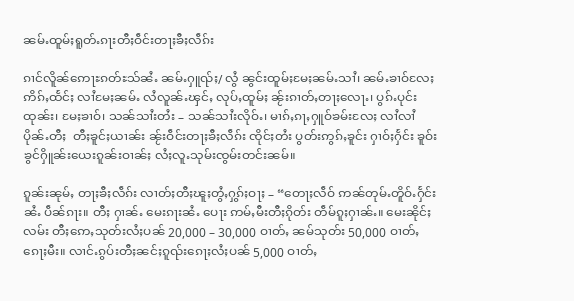ၼမ်ႉထူမ်ႈရူတ်ႉၵႃးတီႈဝဵင်းတႃႈၶီႈလဵၵ်း

ၵၢင်လိူၼ်ဢေႃႊၵတ်ႊသ်ၼႆႉ ၼမ်ႉႁူၺ်ႈ/ လွႆ ၼွင်းထူမ်ႈမႄႈၼမ်ႉသၢႆ၊ ၼမ်ႉၶၢဝ်လႄႈ ဢိၵ်ႇထႅင်ႈ လၢႆမႄႈၼမ်ႉ လႆလူၼ်ႉၾင်ႇ လုပ်ႇထူမ်ႈ ၼႂ်းၵၢတ်ႇတႃႈလေႃႉ၊ ပွၵ်ႉပုင်းထုၼ်း၊ မႄႈၶၢဝ်၊ သၼ်သၢႆးတႆး – သၼ်သၢႆးလိုဝ်ႉ၊ မၢၵ်ႇၵႃႇႁူဝ်ၶမ်းလႄႈ လၢႆလၢႆပိုၼ်ႉတီႈ  တီႈၶူင်ႈယၢၼ်း ၼႂ်းဝဵင်းတႃႈၶီႈလဵၵ်း ၸိုင်ႈတႆး ပွတ်းဢွၵ်ႇၶူင်း ႁၢဝ်ႈႁႅင်း ၶူဝ်းၶွင်ႁိူၼ်းယေးၵူၼ်းဝၢၼ်ႈ လႆႈလူႉသုမ်းၸွမ်းတင်းၼမ်။

ၵူၼ်းၼုမ်ႇ တႃႈၶီႈလဵၵ်း လၢတ်ႈတီႈၽူႈတွႆႇႁွၵ်ႈဝႃႈ – “တေႃႈလဵဝ် ဢၼ်တုမ်ႉတိူဝ်ႉႁႅင်းၼႆႉ ပဵၼ်ၵႃး။ တီႈ ႁၢၼ်ႉ မေးၵႃးၼႆႉ ပေႃး ဢမ်ႇမီးတီႈၵိုတ်း တဵမ်ၵူႈႁၢၼ်ႉ။ မေးၼိုင်ႈလမ်း တီႈဢေႇသုတ်းလႆႈပၼ် 20,000 – 30,000 ဝၢတ်ႇ ၼမ်သုတ်း 50,000 ဝၢတ်ႇ ၵေႃႈမီး။ လၢင်ႉၵွပ်းတီႈၼင်ႈၵူၺ်းၵေႃႈလႆႈပၼ် 5,000 ဝၢတ်ႇ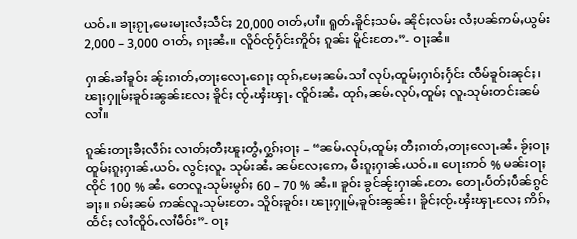ယဝ်ႉ။ ၶႃႈၵႂႃႇမေးမႃးလႆႈသဵင်ႈ 20,000 ဝၢတ်ႇပၢႆ။ ရူတ်ႉၶိူင်ႈသမ်ႉ ၼိုင်ႈလမ်း လႆႈပၼ်ဢမ်ႇယွမ်း 2,000 – 3,000 ဝၢတ်ႇ ၵႃႈၼႆႉ။ လိူဝ်ၸႂ်ႁႅင်းဢိူဝ်ႈ ၵူၼ်း မိူင်းတႄႉ”- ဝႃႈၼႆ။

ႁၢၼ်ႉၶၢႆၶူဝ်း ၼႂ်းၵၢတ်ႇတႃႈလေႃႉၵေႃႈ ထုၵ်ႇမႄႈၼမ်ႉသၢႆ လုပ်ႇထူမ်ႈႁၢဝ်ႈႁႅင်း ၸဵမ်ၶူဝ်းၼုင်ႈ၊ ၽႃႈႁူမ်ႈၶူဝ်းၼွၼ်းလႄႈ ၶိူင်ႈ ၸႂ်ႉၾႆးၾႃႉ ၸိူဝ်းၼႆႉ ထုၵ်ႇၼမ်ႉလုပ်ႇထူမ်ႈ လူႉသုမ်းတင်းၼမ်လၢႆ။

ၵူၼ်းတႃႈၶီႈလဵၵ်း လၢတ်ႈတီႈၽူႈတွႆႇႁွၵ်ႈဝႃႈ – “ၼမ်ႉလုပ်ႇထူမ်ႈ တီႈၵၢတ်ႇတႃႈလေႃႉၼႆႉ ၶႂ်ႈဝႃႈ ထူမ်ႈၵူႈႁၢၼ်ႉယဝ်ႉ လွင်ႈလူႉ သုမ်းၼႆႉ ၼမ်လႄႈဢေႇ မီးၵူႈႁၢၼ်ႉယဝ်ႉ။ ပေႃးဢဝ် % မၼ်းဝႃႈၸိုင် 100 % ၼႆႉ တေလူႉသုမ်းမွၵ်ႈ 60 – 70 % ၼႆႉ။ ၶူဝ်း ၶွင်ၼႂ်းႁၢၼ်ႉတႄႉ တေႃႉပႅတ်ႈပဵၼ်ၵွင်ၶႃႈ။ ၵမ်ႈၼမ် ဢၼ်လူႉသုမ်းတႄႉ သိူဝ်ႈၶူဝ်း၊ ၽႃႈႁူမ်ႇၶူဝ်းၼွၼ်း၊ ၶိူင်ႈၸႂ်ႉၾႆးၾႃႉလႄႈ ဢိၵ်ႇထႅင်ႈ လၢႆၸိူဝ်ႉလၢႆမဵဝ်း”- ဝႃႈ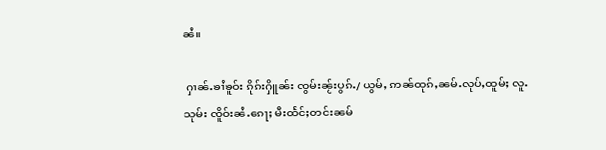ၼႆ။

 ႁၢၼ်ႉၶၢႆၶူဝ်း ၵိုၵ်းႁိူၼ်း ၸွမ်းၼႂ်းပွၵ်ႉ/ ယွမ်ႇ ဢၼ်ထုၵ်ႇၼမ်ႉလုပ်ႇထူမ်ႈ လူႉသုမ်း ၸိူဝ်းၼႆႉၵေႃႈ မီးထႅင်ႈတင်းၼမ်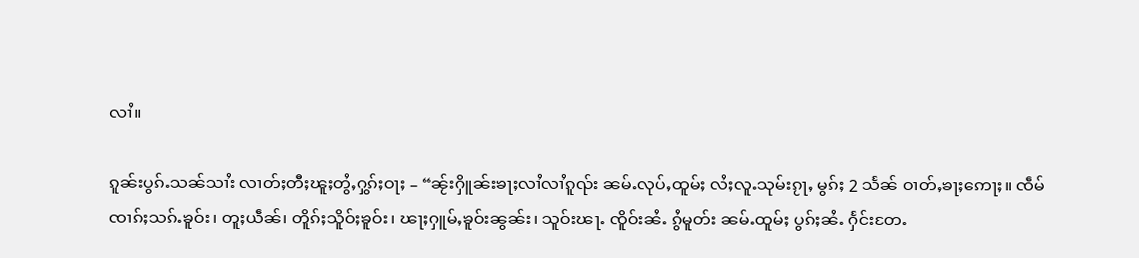လၢႆ။

ၵူၼ်းပွၵ်ႉသၼ်သၢႆး လၢတ်ႈတီႈၽူႈတွႆႇႁွၵ်ႈဝႃႈ – “ၼႂ်းႁိူၼ်းၶႃႈလၢႆလၢႆၵူၺ်း ၼမ်ႉလုပ်ႇထူမ်ႈ လႆႈလူႉသုမ်းၵႂႃႇ မွၵ်ႈ 2 သႅၼ် ဝၢတ်ႇၶႃႈဢေႃႈ။ ၸဵမ်ၸၢၵ်ႈသၵ်ႉၶူဝ်း၊ တူႈယဵၼ်၊ တိူၵ်ႈသိူဝ်ႈၶူဝ်း၊ ၽႃႈႁူမ်ႇၶူဝ်းၼွၼ်း၊ သူဝ်းၽႃႉ ၸိူဝ်းၼႆႉ ၵွႆမူတ်း ၼမ်ႉထူမ်ႈ ပွၵ်ႈၼႆႉ ႁႅင်းတႄႉ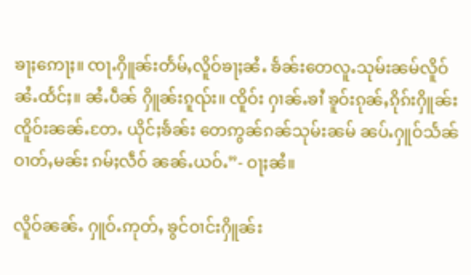ၶႃႈဢေႃႈ။ ၸႃႉႁိူၼ်းတႅမ်ႇလိူဝ်ၶႃႈၼႆႉ ၶႅၼ်းတေလူႉသုမ်းၼမ်လိူဝ်ၼႆႉထႅင်ႈ။ ၼႆႉပဵၼ် ႁိူၼ်းၵူၺ်း။ ၸိူဝ်း ႁၢၼ်ႉၶၢႆ ၶူဝ်းၵုၼ်ႇၵိုၵ်းႁိူၼ်း ၸိူဝ်းၼၼ်ႉတႄႉ ယိုင်ႈၶႅၼ်း တေဢွၼ်ၵၼ်သုမ်းၼမ် ၼပ်ႉႁူဝ်သႅၼ်ဝၢတ်ႇမၼ်း ၵမ်ႈလဵဝ် ၼၼ်ႉယဝ်ႉ”- ဝႃႈၼႆ။

လိူဝ်ၼၼ်ႉ ႁူဝ်ႉဢုတ်ႇ ၶွင်ဝၢင်းႁိူၼ်း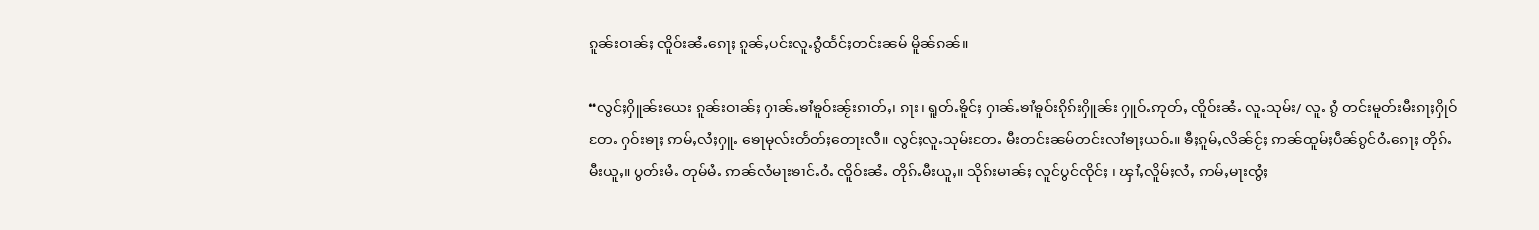ၵူၼ်းဝၢၼ်ႈ ၸိူဝ်းၼႆႉၵေႃႈ ၵူၼ်ႇပင်းလူႉၵွႆထႅင်ႈတင်းၼမ် မိူၼ်ၵၼ်။

“လွင်ႈႁိူၼ်းယေး ၵူၼ်းဝၢၼ်ႈ ႁၢၼ်ႉၶၢႆၶူဝ်းၼႂ်းၵၢတ်ႇ၊ ၵႃး၊ ရူတ်ႉၶိူင်ႈ ႁၢၼ်ႉၶၢႆၶူဝ်းၵိုၵ်းႁိူၼ်း ႁူဝ်ႉဢုတ်ႇ ၸိူဝ်းၼႆႉ လူႉသုမ်း/ လူႉ ၵွႆ တင်းမူတ်းမီးၵႃႈႁိုဝ်တႄႉ ႁဝ်းၶႃႈ ဢမ်ႇလႆႈႁူႉ ၶေႃမုလ်းတႅတ်ႈတေႃးလီ။ လွင်ႈလူႉသုမ်းတႄႉ မီးတင်းၼမ်တင်းလၢႆၶႃႈယဝ်ႉ။ ၶီႈၵူမ်ႇလိၼ်ငႂ်ႈ ဢၼ်ထူမ်ႈပဵၼ်ၵွင်ဝႆႉၵေႃႈ တိုၵ်ႉမီးယူႇ။ ပွတ်းမႆႉ တုမ်မႆႉ ဢၼ်လႆမႃးၶၢင်ႉဝႆႉ ၸိူဝ်းၼႆႉ တိုၵ်ႉမီးယူႇ။ သိုၵ်းမၢၼ်ႈ လူင်ပွင်ၸိုင်ႈ ၊ ၾၢႆႇလိူမ်ႈလႆႇ ဢမ်ႇမႃးၸွႆႈ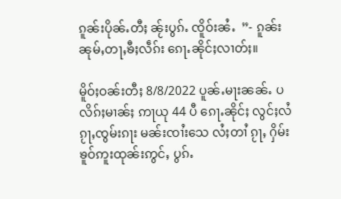ၵူၼ်းပိုၼ်ႉတီႈ ၼႂ်းပွၵ်ႉ ၸိူဝ်းၼႆႉ  ”- ၵူၼ်းၼုမ်ႇတႃႇၶီႈလဵၵ်း ၵေႃႉၼိုင်ႈလၢတ်ႈ။

မိူဝ်ႈဝၼ်းတီႈ 8/8/2022 ပူၼ်ႉမႃးၼၼ်ႉ ပလိၵ်ႈမၢၼ်ႈ ဢႃယု 44 ပီ ၵေႃႉၼိုင်ႈ လွင်ႈလႆၵႂႃႇၸွမ်းၵႃး မၼ်းၸၢႆးသေ လႆႈတၢႆ ၵႂႃႇ ႁိမ်းၶူဝ်ဢူးထုၼ်းဢွင်ႇ ပွၵ်ႉ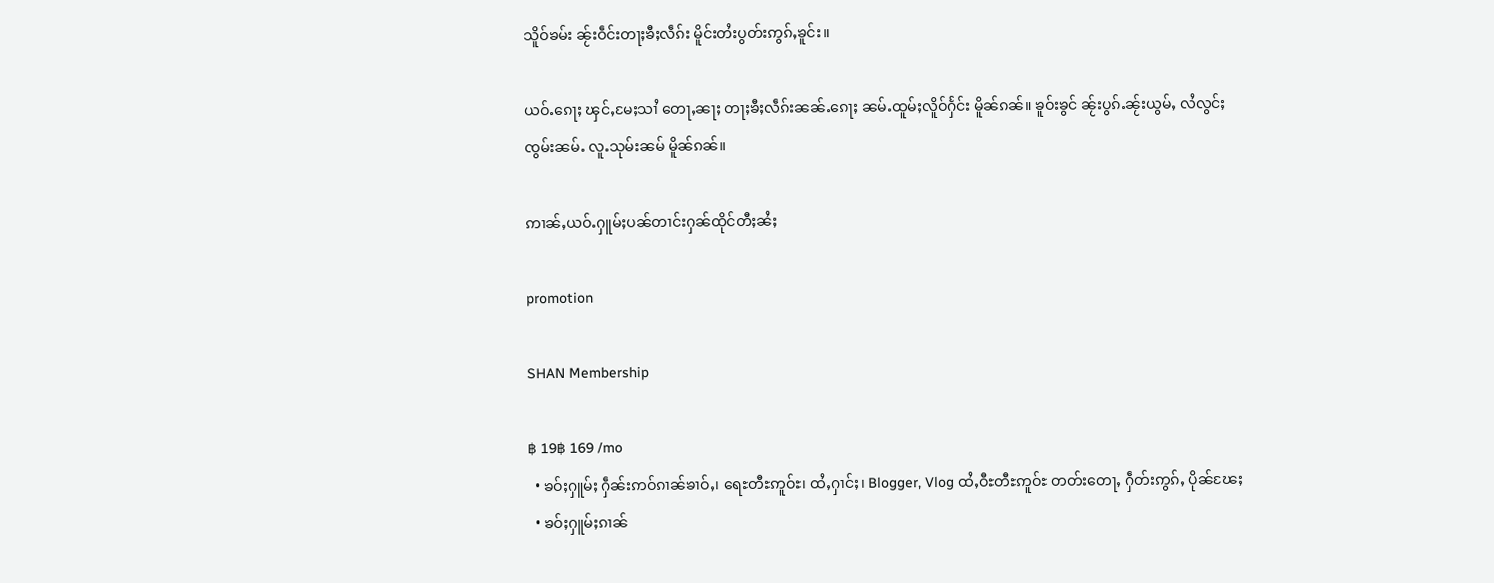သိူဝ်ၶမ်း ၼႂ်းဝဵင်းတႃႈၶီႈလဵၵ်း မိူင်းတႆးပွတ်းဢွၵ်ႇၶူင်း။

ယဝ်ႉၵေႃႈ ၾင်ႇမႄႈသၢႆ တေႃႇၼႃႈ တႃႈၶီႈလဵၵ်းၼၼ်ႉၵေႃႈ ၼမ်ႉထူမ်ႈလိူဝ်ႁႅင်း မိူၼ်ၵၼ်။ ၶူဝ်းၶွင် ၼႂ်းပွၵ်ႉၼႂ်းယွမ်ႇ လႆလွင်ႈ ၸွမ်းၼမ်ႉ လူႉသုမ်းၼမ် မိူၼ်ၵၼ်။

ဢၢၼ်ႇယဝ်ႉႁူမ်ႈပၼ်တၢင်းႁၼ်ထိုင်တီႈၼႆႈ

promotion

SHAN Membership

฿ 19฿ 169 /mo
  • ၶဝ်ႈႁူမ်ႈ ႁဵၼ်းဢဝ်ၵၢၼ်ၶၢဝ်ႇ၊ ရေႊတီႊဢူဝ်ႊ၊ ထႆႇႁၢင်ႈ၊ Blogger, Vlog ထႆႇဝီႊတီႊဢူဝ်ႊ တတ်းတေႃႇ ႁဵတ်းဢွၵ်ႇ ပိုၼ်ၽႄႈ
  • ၶဝ်ႈႁူမ်ႈၵၢၼ်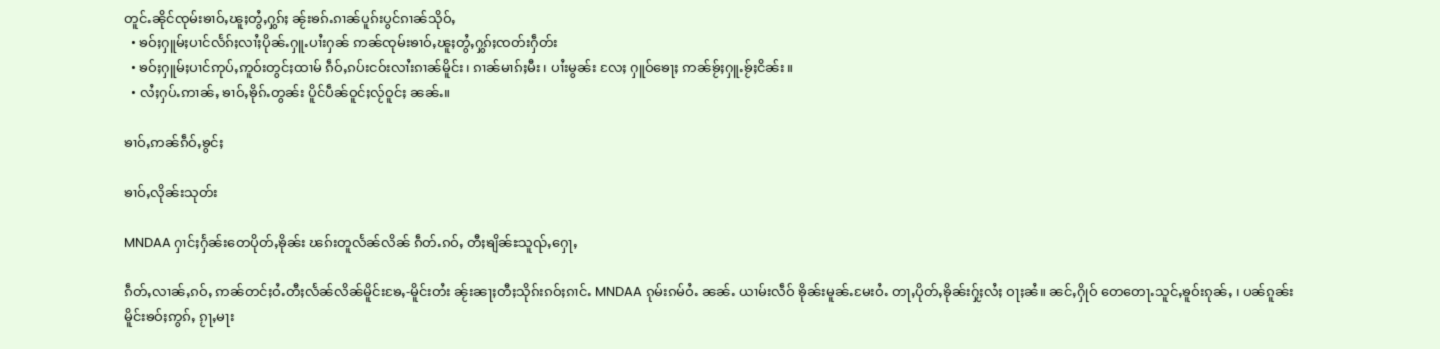တူင်ႉၼိုင်ၸုမ်းၶၢဝ်ႇၽူႈတွႆႇႁွၵ်ႈ ၼႂ်းၶၵ်ႉၵၢၼ်ပူၵ်းပွင်ၵၢၼ်သိုဝ်ႇ
  • ၶဝ်ႈႁူမ်ႈပၢင်လႅၵ်ႈလၢႆႈပိုၼ်ႉႁူႉပၢႆးႁၼ် ဢၼ်ၸုမ်းၶၢဝ်ႇၽူႈတွႆႇႁွၵ်ႈၸတ်းႁဵတ်း
  • ၶဝ်ႈႁူမ်ႈပၢင်ဢုပ်ႇဢူဝ်းတွင်ႈထၢမ် ၵဵဝ်ႇၵပ်းငဝ်းလၢႆးၵၢၼ်မိူင်း၊ ၵၢၼ်မၢၵ်ႈမီး၊ ပၢႆးမွၼ်း လႄႈ ႁူဝ်ၶေႃႈ ဢၼ်ၶႂ်ႈႁူႉၶႂ်ႈငိၼ်း။
  • လႆႈႁပ်ႉဢၢၼ်ႇ ၶၢဝ်ႇၶိုၵ်ႉတွၼ်း ပိူင်ပဵၼ်ဝူင်ႈလႂ်ဝူင်ႈ ၼၼ်ႉ။

ၶၢဝ်ႇဢၼ်ၵဵဝ်ႇၶွင်ႈ

ၶၢဝ်ႇလိုၼ်းသုတ်း

MNDAA ႁၢင်ႈႁႅၼ်းတေပိုတ်ႇၶိုၼ်း ၽၵ်းတူလႅၼ်လိၼ် ၵဵတ်ႉၵဝ်ႇ တီႈၶျိၼ်ႊသူၺ်ႇႁေႃႇ

ၵဵတ်ႇလၢၼ်ႇၵဝ်ႇ ဢၼ်တင်ႈဝႆႉတီႈလႅၼ်လိၼ်မိူင်းၶႄႇ-မိူင်းတႆး ၼႂ်းၼႃႈတီႈသိုၵ်းၵဝ်ႈၵၢင်ႉ MNDAA ၵုမ်းၵမ်ဝႆႉ ၼၼ်ႉ ယၢမ်းလဵဝ် ၶိုၼ်းမူၼ်ႉမႄးဝႆႉ တႃႇပိုတ်ႇၶိုၼ်းႁႂ်ႈလႆႈ ဝႃႈၼႆ။ ၼင်ႇႁိုဝ် တေတေႃႉသူင်ႇၶူဝ်းၵုၼ်ႇ ၊ ပၼ်ၵူၼ်းမိူင်းၶဝ်ႈဢွၵ်ႇ ၵႂႃႇမႃး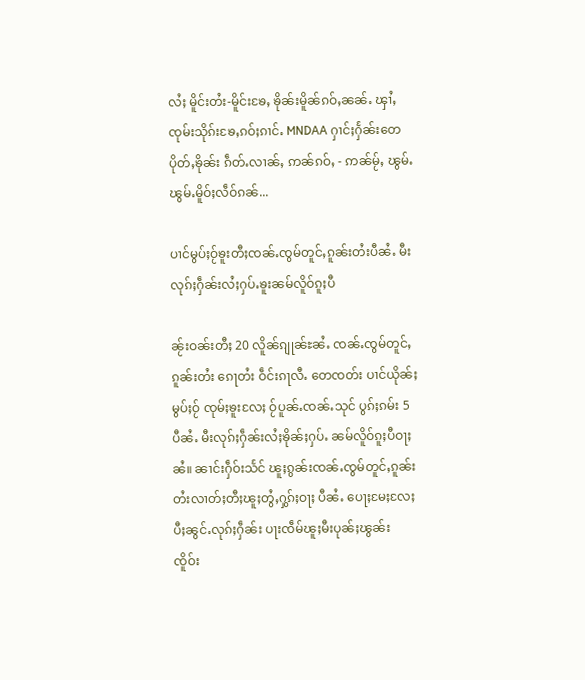လႆႈ မိူင်းတႆး-မိူင်းၶႄႇ ၶိုၼ်းမိူၼ်ၵဝ်ႇၼၼ်ႉ ၾၢႆႇၸုမ်းသိုၵ်းၶႄႇၵဝ်ႈၵၢင်ႉ MNDAA ႁၢင်ႈႁႅၼ်းတေပိုတ်ႇၶိုၼ်း ၵဵတ်ႉလၢၼ်ႇ ဢၼ်ၵဝ်ႇ - ဢၼ်မႂ်ႇ ၽွမ်ႉၽွမ်ႉမိူဝ်ႈလဵဝ်ၵၼ်...

ပၢင်မွပ်ႈဝႂ်ၶူးတီႈၸၼ်ႉၸွမ်တူင်ႇၵူၼ်းတႆးပီၼႆႉ မီးလုၵ်ႈႁဵၼ်းလႆႈႁပ်ႉၶူးၼမ်လိူဝ်ၵူႈပီ

ၼႂ်းဝၼ်းတီႈ 20 လိူၼ်ၵျုၼ်ႊၼႆႉ ၸၼ်ႉၸွမ်တူင်ႇၵူၼ်းတႆး ၵေႃတႆး ဝဵင်းၵႃလီႉ တေၸတ်း ပၢင်ယိုၼ်ႈမွပ်ႈဝႂ် ၸုမ်ႈၶူးလႄႈ ဝႂ်ပူၼ်ႉၸၼ်ႉသုင် ပွၵ်ႈၵမ်း 5  ပီၼႆႉ မီးလုၵ်ႈႁဵၼ်းလႆႈၶိုၼ်ႈႁပ်ႉ ၼမ်လိူဝ်ၵူႈပီဝႃႈၼႆ။ ၼၢင်းႁဵဝ်းသႅင် ၽူႈၵွၼ်းၸၼ်ႉၸွမ်တူင်ႇၵူၼ်းတႆးလၢတ်ႈတီႈၽူႈတွႆႇႁွၵ်ႈဝႃႈ ပီၼႆႉ ပေႃႈမႄႈလႄႈ ပီႈၼွင်ႉလုၵ်ႈႁဵၼ်း ပႃးၸဵမ်ၽူႈမီးပုၼ်ႈၽွၼ်း  ၸိူဝ်း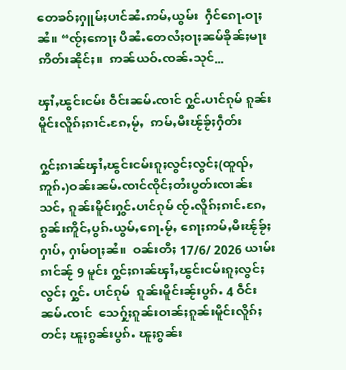တေၶဝ်ႈႁူမ်ႈပၢင်ၼႆႉဢမ်ႇယွမ်း  ႁဵင်ၵေႃႉဝႃႈၼႆ။ “ၸႂ်ႈဢေႃႈ ပီၼႆႉတေလႆႈဝႃႈၼမ်ၶိုၼ်ႈမႃးဢိတ်းၼိုင်ႈ။  ဢၼ်ယဝ်ႉၸၼ်ႉသုင်...

ၾၢႆႇၽွင်းငမ်း ဝဵင်းၼမ်ႉၸၢင် ႁွင်ႉပၢင်ၵုမ် ၵူၼ်းမိူင်းလိူၵ်ႈၵၢင်ႉၵႄႇမႂ်ႇ  ဢမ်ႇမီးၽႂ်ၶႂ်ႈႁဵတ်း

ႁွင်ႈၵၢၼ်ၾၢႆႇၽွင်းငမ်းၵူႈလွင်ႈလွင်ႈ(ထူၺ်ႇဢူၵ်ႉ)ဝၼ်းၼမ်ႉၸၢင်ၸိုင်ႈတႆးပွတ်းၸၢၼ်း သင်ႇ ၵူၼ်းမိူင်းႁွင်ႉပၢင်ၵုမ် ၸႂ်ႉလိူၵ်ႈၵၢင်ႉၵႄႇၵွၼ်းဢိူင်ႇပွၵ်ႉယွမ်ႇၵေႃႉမႂ်ႇ ၵေႃႈဢမ်ႇမီးၽႂ်ၶႂ်ႈ ႁၢပ်ႇ ႁၢမ်ဝႃႈၼႆ။  ဝၼ်းတီႈ 17/6/ 2026 ယၢမ်းၵၢင်ၼႂ် 9 မူင်း ႁွင်ႈၵၢၼ်ၾၢႆႇၽွင်းငမ်းၵူႈလွင်ႈလွင်ႈ ႁွင်ႉ ပၢင်ၵုမ်  ၵူၼ်းမိူင်းၼႂ်းပွၵ်ႉ 4 ဝဵင်းၼမ်ႉၸၢင်  သေႁႂ်ႈၵူၼ်းဝၢၼ်ႈၵူၼ်းမိူင်းလိူၵ်ႈတင်ႈ ၽူႈၵွၼ်းပွၵ်ႉ ၽူႈၵွၼ်း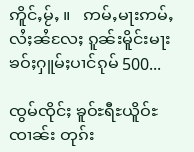ဢိူင်ႇမႂ်ႇ ။   ဢမ်ႇမႃးဢမ်ႇလႆႈၼႆလႄႈ ၵူၼ်းမိူင်းမႃးၶဝ်ႈႁူမ်ႈပၢင်ၵုမ် 500...

ၸွမ်ၸိုင်ႈ ၶူဝ်ႊရီႊယိူဝ်ႊၸၢၼ်း တုၵ်း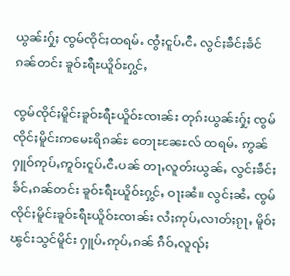ယွၼ်းႁႂ်ႈ ၸွမ်ၸိုင်ႈထရမ်ႉ ၸွႆႈငူပ်ႉငီႉ လွင်ႈၶဵင်ႈၶႅင်ၵၼ်တင်း ၶူဝ်ႊရီႊယိူဝ်ႊႁွင်ႇ

ၸွမ်ၸိုင်ႈမိူင်းၶူဝ်ႊရီႊယိူဝ်ႊၸၢၼ်း တုၵ်းယွၼ်းႁႂ်ႈ ၸွမ်ၸိုင်ႈမိူင်းဢမေႊရိၵၼ်ႊ တေႃႊၼႄႊလ် ထရမ်ႉ ဢွၼ်ႁူဝ်ဢုပ်ႇဢူဝ်းငူပ်ႉငီႉပၼ် တႃႇလူတ်းယွၼ်ႇ လွင်ႈၶဵင်ႈၶႅင်ႇၵၼ်တင်း ၶူဝ်ႊရီႊယိူဝ်ႊႁွင်ႇ ဝႃႈၼႆ။ လွင်ႈၼႆႉ ၸွမ်ၸိုင်ႈမိူင်းၶူဝ်ႊရီႊယိူဝ်ႊၸၢၼ်း လႆႈဢုပ်ႇလၢတ်ႈၵႂႃႇ မိူဝ်ႈၽွင်းသွင်မိူင်း ႁူပ်ႉဢုပ်ႇၵၼ် ၵဵဝ်ႇလူၺ်ႈ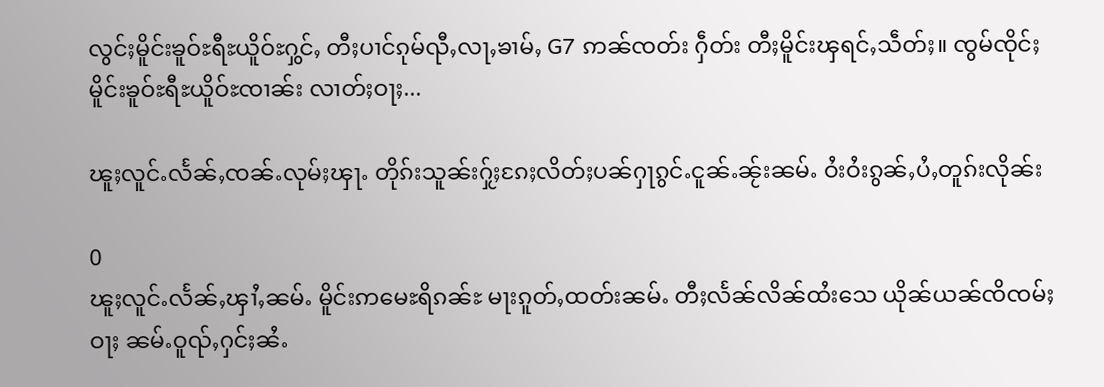လွင်ႈမိူင်းၶူဝ်ႊရီႊယိူဝ်ႊႁွင်ႇ တီႈပၢင်ၵုမ်ၺီႇလႃႇၶၢမ်ႇ G7 ဢၼ်ၸတ်း ႁဵတ်း တီႈမိူင်းၾရင်ႇသဵတ်ႈ။ ၸွမ်ၸိုင်ႈမိူင်းၶူဝ်ႊရီႊယိူဝ်ႊၸၢၼ်း လၢတ်ႈဝႃႈ...

ၽူႈလူင်ႉလႅၼ်ႇၸၼ်ႉလုမ်ႈၾႃႉ တိုၵ်းသူၼ်းႁႂ်ႈၵႄႈလိတ်ႈပၼ်ႁႃၵွင်ႉငူၼ်ႉၼႂ်းၼမ်ႉ ဝႆးဝႆးၵွၼ်ႇပႆႇတူၵ်းလိုၼ်း

0
ၽူႈလူင်ႉလႅၼ်ႇၾၢႆႇၼမ်ႉ မိူင်းဢမေႊရိၵၼ်ႊ မႃးၵူတ်ႇထတ်းၼမ်ႉ တီႈလႅၼ်လိၼ်ထႆးသေ ယိုၼ်ယၼ်ၸိၸမ်ႈဝႃႈ ၼမ်ႉဝူၺ်ႇႁင်ႈၼႆႉ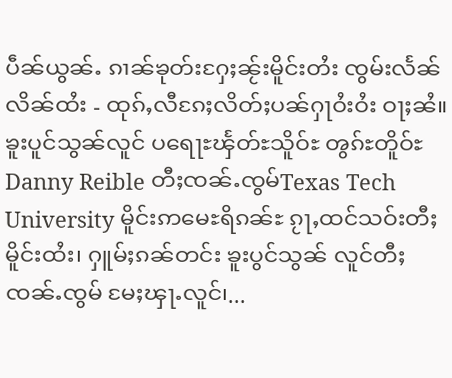ပဵၼ်ယွၼ်ႉ ၵၢၼ်ၶုတ်းႁႄႈၼႂ်းမိူင်းတႆး ၸွမ်းလႅၼ်လိၼ်ထႆး - ထုၵ်ႇလီၵႄႈလိတ်ႈပၼ်ႁႃဝႆးဝႆး ဝႃႈၼႆ။ ၶူးပူင်သွၼ်လူင် ပရေႃႊၾႅတ်ႊသိူဝ်ႊ ၻွၵ်ႊတိူဝ်ႊ Danny Reible တီႈၸၼ်ႉၸွမ်Texas Tech University မိူင်းဢမေႊရိၵၼ်ႊ ၵႂႃႇထင်သဝ်းတီႈမိူင်းထႆး၊ ႁူမ်ႈၵၼ်တင်း ၶူးပွင်သွၼ် လူင်တီႈၸၼ်ႉၸွမ် မႄႈၾႃႉလူင်၊...